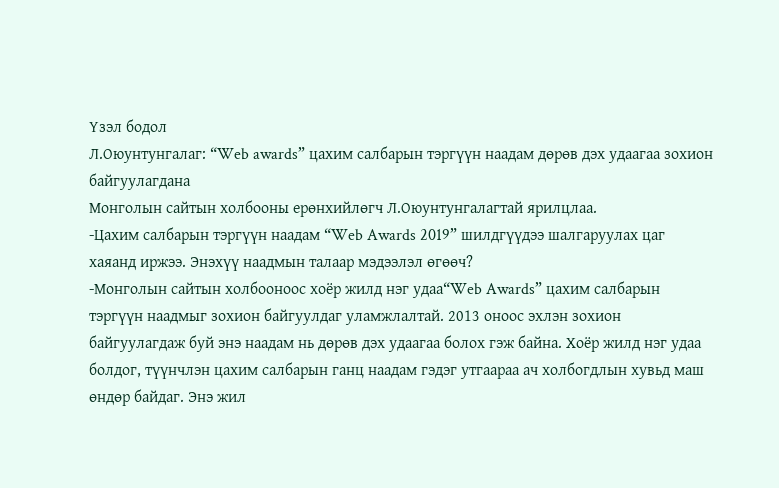Үзэл бодол
Л.Оюунтунгалаг: “Web awards” цахим салбарын тэргүүн наадам дөрөв дэх удаагаа зохион байгуулагдана
Монголын сайтын холбооны ерөнхийлөгч Л.Оюунтунгалагтай ярилцлаа.
-Цахим салбарын тэргүүн наадам “Web Awards 2019” шилдгүүдээ шалгаруулах цаг хаяанд иржээ. Энэхүү наадмын талаар мэдээлэл өгөөч?
-Монголын сайтын холбооноос хоёр жилд нэг удаа“Web Awards” цахим салбарын тэргүүн наадмыг зохион байгуулдаг уламжлалтай. 2013 оноос эхлэн зохион байгуулагдаж буй энэ наадам нь дөрөв дэх удаагаа болох гэж байна. Хоёр жилд нэг удаа болдог, түүнчлэн цахим салбарын ганц наадам гэдэг утгаараа ач холбогдлын хувьд маш өндөр байдаг. Энэ жил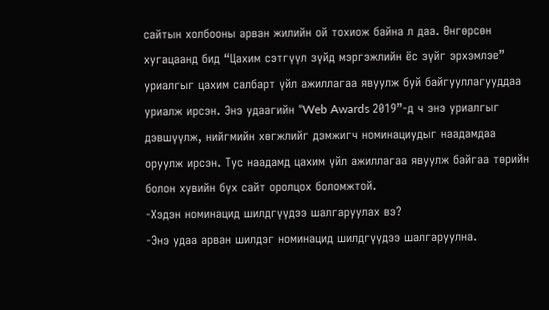сайтын холбооны арван жилийн ой тохиож байна л даа. Өнгөрсөн хугацаанд бид “Цахим сэтгүүл зүйд мэргэжлийн ёс зүйг эрхэмлэе” уриалгыг цахим салбарт үйл ажиллагаа явуулж буй байгууллагууддаа уриалж ирсэн. Энэ удаагийн “Web Awards 2019”-д ч энэ уриалгыг дэвшүүлж, нийгмийн хөгжлийг дэмжигч номинациудыг наадамдаа оруулж ирсэн. Тус наадамд цахим үйл ажиллагаа явуулж байгаа төрийн болон хувийн бүх сайт оролцох боломжтой.
-Хэдэн номинацид шилдгүүдээ шалгаруулах вэ?
-Энэ удаа арван шилдэг номинацид шилдгүүдээ шалгаруулна.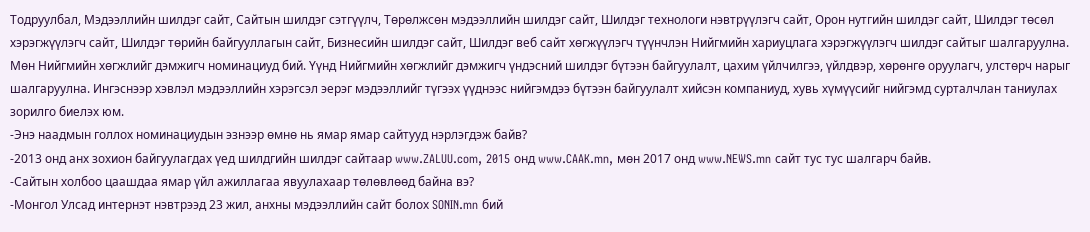Тодруулбал, Мэдээллийн шилдэг сайт, Сайтын шилдэг сэтгүүлч, Төрөлжсөн мэдээллийн шилдэг сайт, Шилдэг технологи нэвтрүүлэгч сайт, Орон нутгийн шилдэг сайт, Шилдэг төсөл хэрэгжүүлэгч сайт, Шилдэг төрийн байгууллагын сайт, Бизнесийн шилдэг сайт, Шилдэг веб сайт хөгжүүлэгч түүнчлэн Нийгмийн хариуцлага хэрэгжүүлэгч шилдэг сайтыг шалгаруулна. Мөн Нийгмийн хөгжлийг дэмжигч номинациуд бий. Үүнд Нийгмийн хөгжлийг дэмжигч үндэсний шилдэг бүтээн байгуулалт, цахим үйлчилгээ, үйлдвэр, хөрөнгө оруулагч, улстөрч нарыг шалгаруулна. Ингэснээр хэвлэл мэдээллийн хэрэгсэл эерэг мэдээллийг түгээх үүднээс нийгэмдээ бүтээн байгуулалт хийсэн компаниуд, хувь хүмүүсийг нийгэмд сурталчлан таниулах зорилго биелэх юм.
-Энэ наадмын голлох номинациудын эзнээр өмнө нь ямар ямар сайтууд нэрлэгдэж байв?
-2013 онд анх зохион байгуулагдах үед шилдгийн шилдэг сайтаар www.ZALUU.com, 2015 онд www.CAAK.mn, мөн 2017 онд www.NEWS.mn сайт тус тус шалгарч байв.
-Сайтын холбоо цаашдаа ямар үйл ажиллагаа явуулахаар төлөвлөөд байна вэ?
-Монгол Улсад интернэт нэвтрээд 23 жил, анхны мэдээллийн сайт болох SONIN.mn бий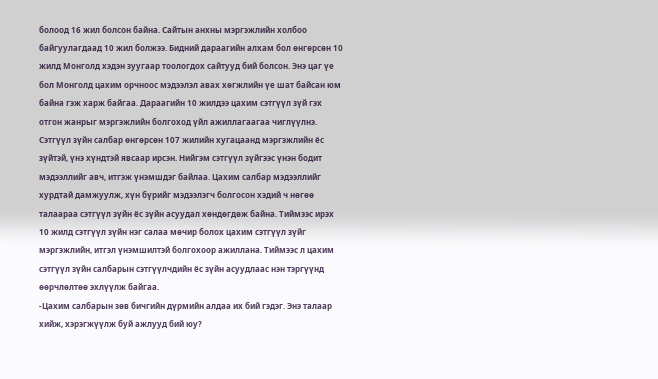болоод 16 жил болсон байна. Сайтын анхны мэргэжлийн холбоо байгуулагдаад 10 жил болжээ. Бидний дараагийн алхам бол өнгөрсөн 10 жилд Монголд хэдэн зуугаар тоологдох сайтууд бий болсон. Энэ цаг үе бол Монголд цахим орчноос мэдээлэл авах хөгжлийн үе шат байсан юм байна гэж харж байгаа. Дараагийн 10 жилдээ цахим сэтгүүл зүй гэх отгон жанрыг мэргэжлийн болгоход үйл ажиллагаагаа чиглүүлнэ. Сэтгүүл зүйн салбар өнгөрсөн 107 жилийн хугацаанд мэргэжлийн ёс зүйтэй, үнэ хүндтэй явсаар ирсэн. Нийгэм сэтгүүл зүйгээс үнэн бодит мэдээллийг авч, итгэж үнэмшдэг байлаа. Цахим салбар мэдээллийг хурдтай дамжуулж, хүн бүрийг мэдээлэгч болгосон хэдий ч нөгөө талаараа сэтгүүл зүйн ёс зүйн асуудал хөндөгдөж байна. Тиймээс ирэх 10 жилд сэтгүүл зүйн нэг салаа мөчир болох цахим сэтгүүл зүйг мэргэжлийн, итгэл үнэмшилтэй болгохоор ажиллана. Тиймээс л цахим сэтгүүл зүйн салбарын сэтгүүлчдийн ёс зүйн асуудлаас нэн тэргүүнд өөрчлөлтөө эхлүүлж байгаа.
-Цахим салбарын зөв бичгийн дүрмийн алдаа их бий гэдэг. Энэ талаар хийж, хэрэгжүүлж буй ажлууд бий юу?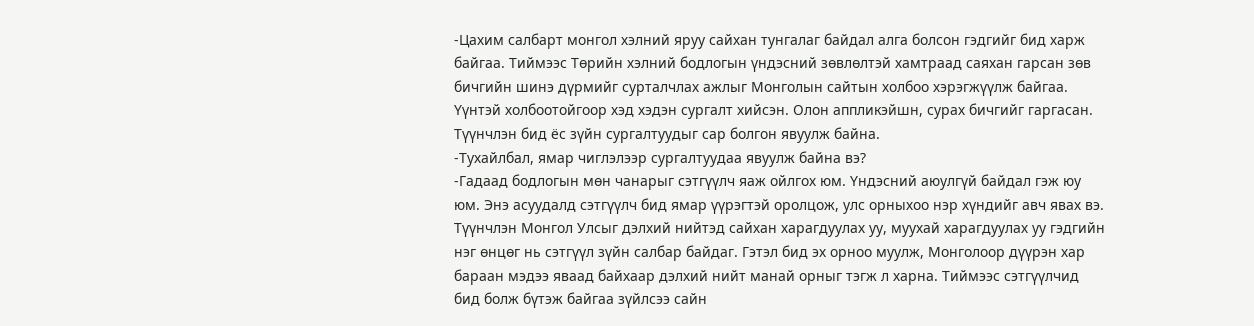-Цахим салбарт монгол хэлний яруу сайхан тунгалаг байдал алга болсон гэдгийг бид харж байгаа. Тиймээс Төрийн хэлний бодлогын үндэсний зөвлөлтэй хамтраад саяхан гарсан зөв бичгийн шинэ дүрмийг сурталчлах ажлыг Монголын сайтын холбоо хэрэгжүүлж байгаа. Үүнтэй холбоотойгоор хэд хэдэн сургалт хийсэн. Олон аппликэйшн, сурах бичгийг гаргасан. Түүнчлэн бид ёс зүйн сургалтуудыг сар болгон явуулж байна.
-Тухайлбал, ямар чиглэлээр сургалтуудаа явуулж байна вэ?
-Гадаад бодлогын мөн чанарыг сэтгүүлч яаж ойлгох юм. Үндэсний аюулгүй байдал гэж юу юм. Энэ асуудалд сэтгүүлч бид ямар үүрэгтэй оролцож, улс орныхоо нэр хүндийг авч явах вэ. Түүнчлэн Монгол Улсыг дэлхий нийтэд сайхан харагдуулах уу, муухай харагдуулах уу гэдгийн нэг өнцөг нь сэтгүүл зүйн салбар байдаг. Гэтэл бид эх орноо муулж, Монголоор дүүрэн хар бараан мэдээ яваад байхаар дэлхий нийт манай орныг тэгж л харна. Тиймээс сэтгүүлчид бид болж бүтэж байгаа зүйлсээ сайн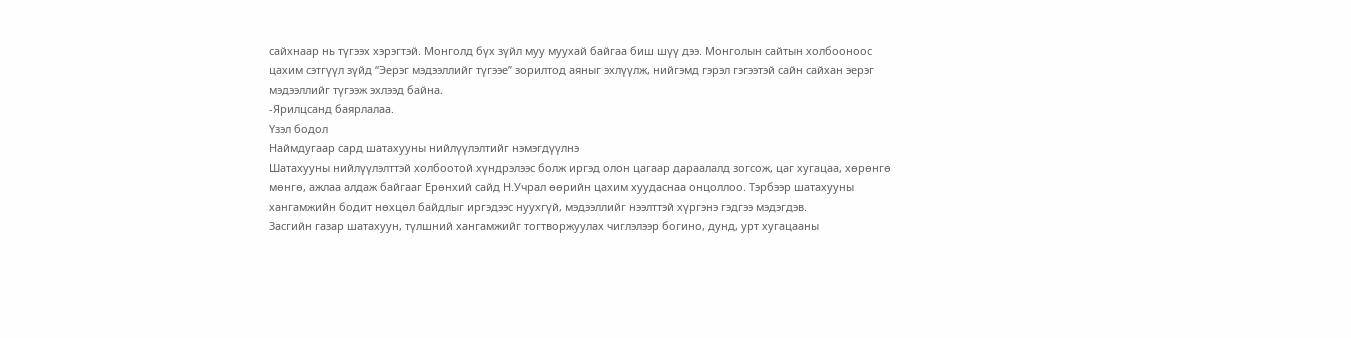сайхнаар нь түгээх хэрэгтэй. Монголд бүх зүйл муу муухай байгаа биш шүү дээ. Монголын сайтын холбооноос цахим сэтгүүл зүйд “Эерэг мэдээллийг түгээе” зорилтод аяныг эхлүүлж, нийгэмд гэрэл гэгээтэй сайн сайхан эерэг мэдээллийг түгээж эхлээд байна.
-Ярилцсанд баярлалаа.
Үзэл бодол
Наймдугаар сард шатахууны нийлүүлэлтийг нэмэгдүүлнэ
Шатахууны нийлүүлэлттэй холбоотой хүндрэлээс болж иргэд олон цагаар дараалалд зогсож, цаг хугацаа, хөрөнгө мөнгө, ажлаа алдаж байгааг Ерөнхий сайд Н.Учрал өөрийн цахим хуудаснаа онцоллоо. Тэрбээр шатахууны хангамжийн бодит нөхцөл байдлыг иргэдээс нуухгүй, мэдээллийг нээлттэй хүргэнэ гэдгээ мэдэгдэв.
Засгийн газар шатахуун, түлшний хангамжийг тогтворжуулах чиглэлээр богино, дунд, урт хугацааны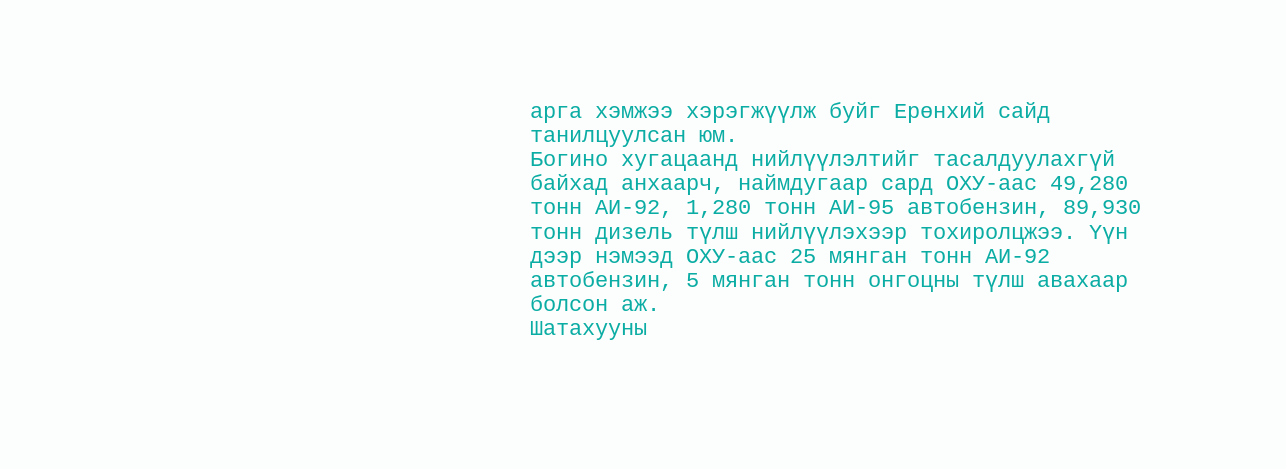арга хэмжээ хэрэгжүүлж буйг Ерөнхий сайд танилцуулсан юм.
Богино хугацаанд нийлүүлэлтийг тасалдуулахгүй байхад анхаарч, наймдугаар сард ОХУ-аас 49,280 тонн АИ-92, 1,280 тонн АИ-95 автобензин, 89,930 тонн дизель түлш нийлүүлэхээр тохиролцжээ. Үүн дээр нэмээд ОХУ-аас 25 мянган тонн АИ-92 автобензин, 5 мянган тонн онгоцны түлш авахаар болсон аж.
Шатахууны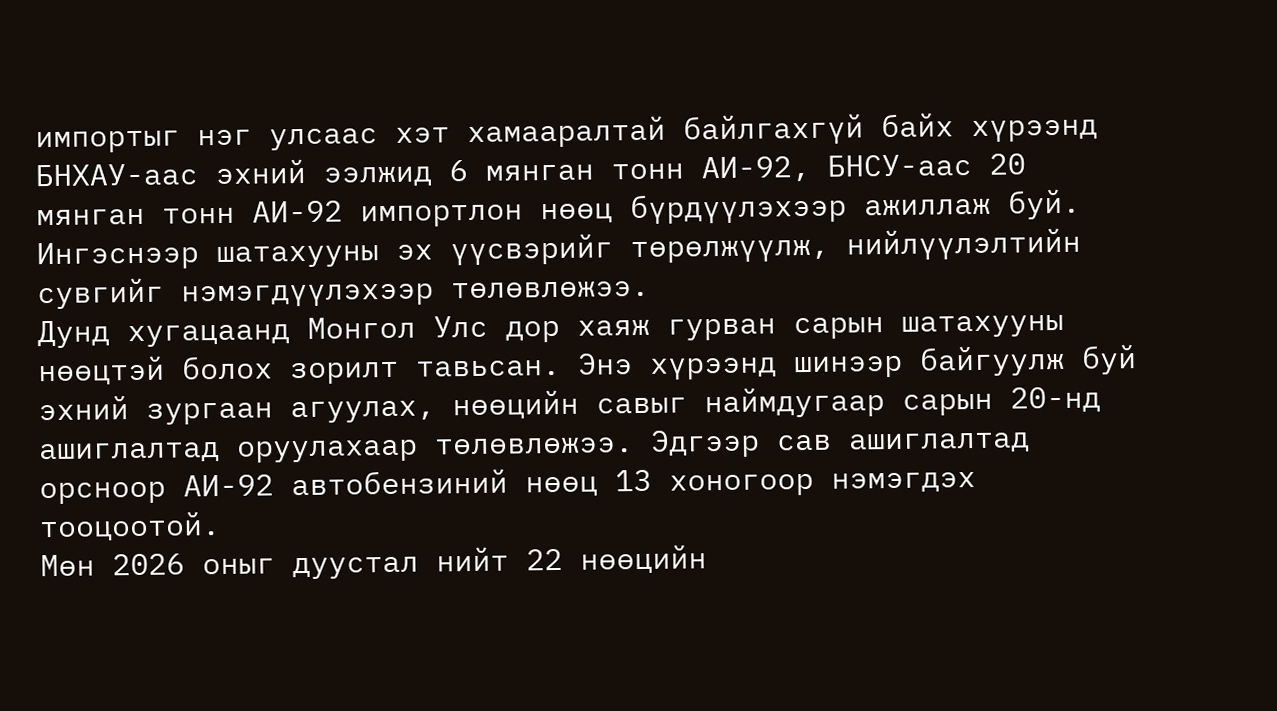импортыг нэг улсаас хэт хамааралтай байлгахгүй байх хүрээнд БНХАУ-аас эхний ээлжид 6 мянган тонн АИ-92, БНСУ-аас 20 мянган тонн АИ-92 импортлон нөөц бүрдүүлэхээр ажиллаж буй. Ингэснээр шатахууны эх үүсвэрийг төрөлжүүлж, нийлүүлэлтийн сувгийг нэмэгдүүлэхээр төлөвлөжээ.
Дунд хугацаанд Монгол Улс дор хаяж гурван сарын шатахууны нөөцтэй болох зорилт тавьсан. Энэ хүрээнд шинээр байгуулж буй эхний зургаан агуулах, нөөцийн савыг наймдугаар сарын 20-нд ашиглалтад оруулахаар төлөвлөжээ. Эдгээр сав ашиглалтад орсноор АИ-92 автобензиний нөөц 13 хоногоор нэмэгдэх тооцоотой.
Мөн 2026 оныг дуустал нийт 22 нөөцийн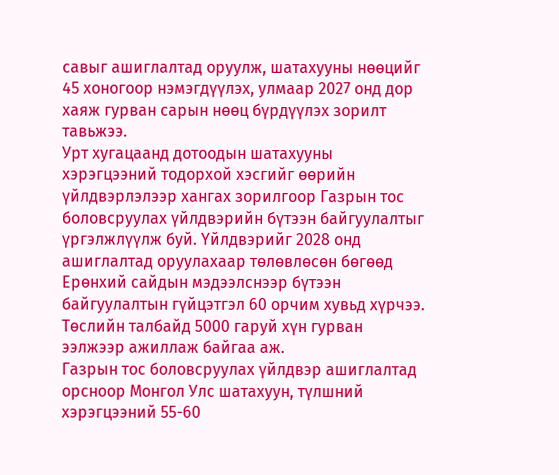савыг ашиглалтад оруулж, шатахууны нөөцийг 45 хоногоор нэмэгдүүлэх, улмаар 2027 онд дор хаяж гурван сарын нөөц бүрдүүлэх зорилт тавьжээ.
Урт хугацаанд дотоодын шатахууны хэрэгцээний тодорхой хэсгийг өөрийн үйлдвэрлэлээр хангах зорилгоор Газрын тос боловсруулах үйлдвэрийн бүтээн байгуулалтыг үргэлжлүүлж буй. Үйлдвэрийг 2028 онд ашиглалтад оруулахаар төлөвлөсөн бөгөөд Ерөнхий сайдын мэдээлснээр бүтээн байгуулалтын гүйцэтгэл 60 орчим хувьд хүрчээ. Төслийн талбайд 5000 гаруй хүн гурван ээлжээр ажиллаж байгаа аж.
Газрын тос боловсруулах үйлдвэр ашиглалтад орсноор Монгол Улс шатахуун, түлшний хэрэгцээний 55-60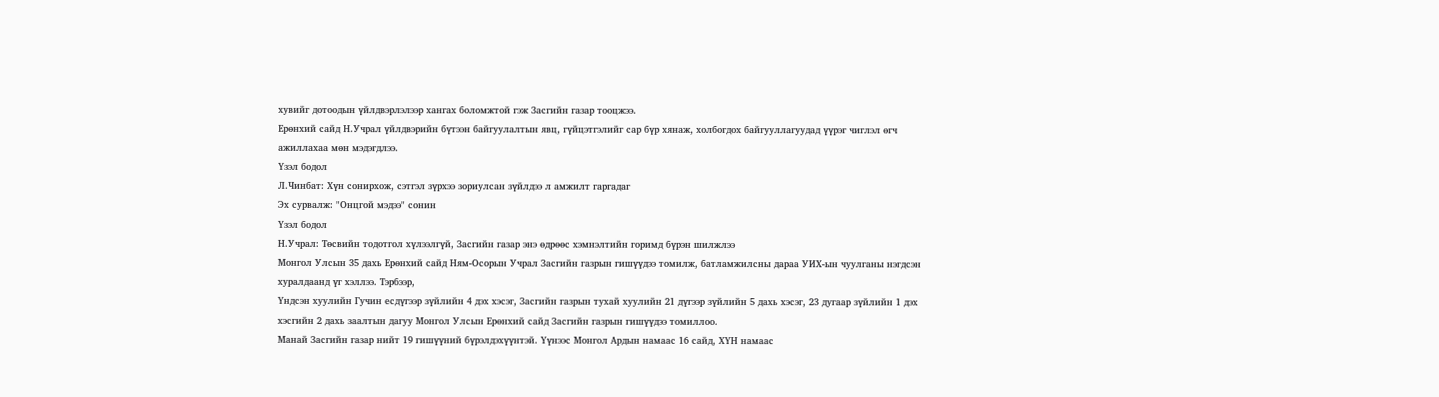хувийг дотоодын үйлдвэрлэлээр хангах боломжтой гэж Засгийн газар тооцжээ.
Ерөнхий сайд Н.Учрал үйлдвэрийн бүтээн байгуулалтын явц, гүйцэтгэлийг сар бүр хянаж, холбогдох байгууллагуудад үүрэг чиглэл өгч ажиллахаа мөн мэдэгдлээ.
Үзэл бодол
Л.Чинбат: Хүн сонирхож, сэтгэл зүрхээ зориулсан зүйлдээ л амжилт гаргадаг
Эх сурвалж: "Онцгой мэдээ" сонин
Үзэл бодол
Н.Учрал: Төсвийн тодотгол хүлээлгүй, Засгийн газар энэ өдрөөс хэмнэлтийн горимд бүрэн шилжлээ
Монгол Улсын 35 дахь Ерөнхий сайд Ням-Осорын Учрал Засгийн газрын гишүүдээ томилж, батламжилсны дараа УИХ-ын чуулганы нэгдсэн хуралдаанд үг хэллээ. Тэрбээр,
Үндсэн хуулийн Гучин есдүгээр зүйлийн 4 дэх хэсэг, Засгийн газрын тухай хуулийн 21 дүгээр зүйлийн 5 дахь хэсэг, 23 дугаар зүйлийн 1 дэх хэсгийн 2 дахь заалтын дагуу Монгол Улсын Ерөнхий сайд Засгийн газрын гишүүдээ томиллоо.
Манай Засгийн газар нийт 19 гишүүний бүрэлдэхүүнтэй. Үүнээс Монгол Ардын намаас 16 сайд, ХҮН намаас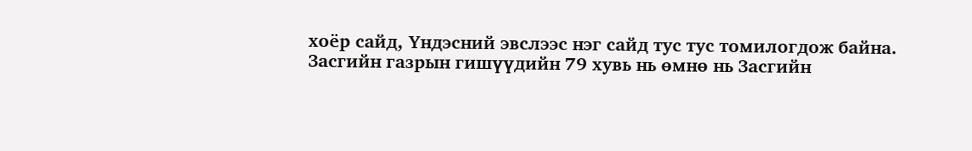хоёр сайд, Үндэсний эвслээс нэг сайд тус тус томилогдож байна.
Засгийн газрын гишүүдийн 79 хувь нь өмнө нь Засгийн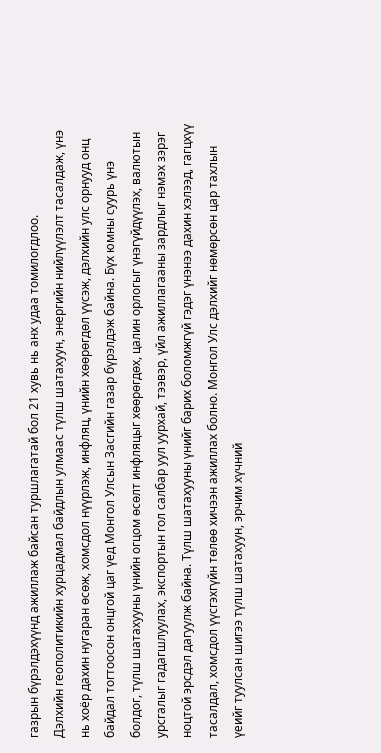газрын бүрэлдэхүүнд ажиллаж байсан туршлагатай бол 21 хувь нь анх удаа томилогдлоо.
Дэлхийн геополитикийн хурцадмал байдлын улмаас түлш шатахуун, энергийн нийлүүлэлт тасалдаж, үнэ нь хоёр дахин нугаран өсөж, хомсдол нүүрлэж, инфляц, үнийн хөөрөгдөл үүсэж, дэлхийн улс орнууд онц байдал тогтоосон онцгой цаг үед Монгол Улсын Засгийн газар бүрэлдэж байна. Бүх юмны суурь үнэ болдог, түлш шатахууны үнийн огцом өсөлт инфляцыг хөөрөгдөх, цалин орлогыг үнэгүйдүүлэх, валютын урсгалыг гадагшлуулах, экспортын гол салбар уул уурхай, тээвэр, үйл ажиллагааны зардлыг нэмэх зэрэг ноцтой эрсдэл дагуулж байна. Түлш шатахууны үнийг барих боломжгүй гэдэг үнэнээ дахин хэлээд, гагцхүү тасалдал, хомсдол үүсгэхгүйн төлөө хичээн ажиллах болно. Монгол Улс дэлхийг нөмөрсөн цар тахлын үеийг туулсан шигээ түлш шатахуун, эрчим хүчний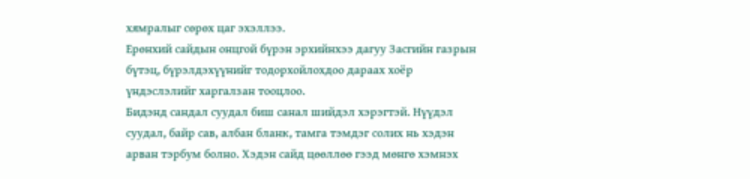хямралыг сөрөх цаг эхэллээ.
Ерөнхий сайдын онцгой бүрэн эрхийнхээ дагуу Засгийн газрын бүтэц, бүрэлдэхүүнийг тодорхойлохдоо дараах хоёр үндэслэлийг харгалзан тооцлоо.
Бидэнд сандал суудал биш санал шийдэл хэрэгтэй. Нүүдэл суудал, байр сав, албан бланк, тамга тэмдэг солих нь хэдэн арван тэрбум болно. Хэдэн сайд цөөллөө гээд мөнгө хэмнэх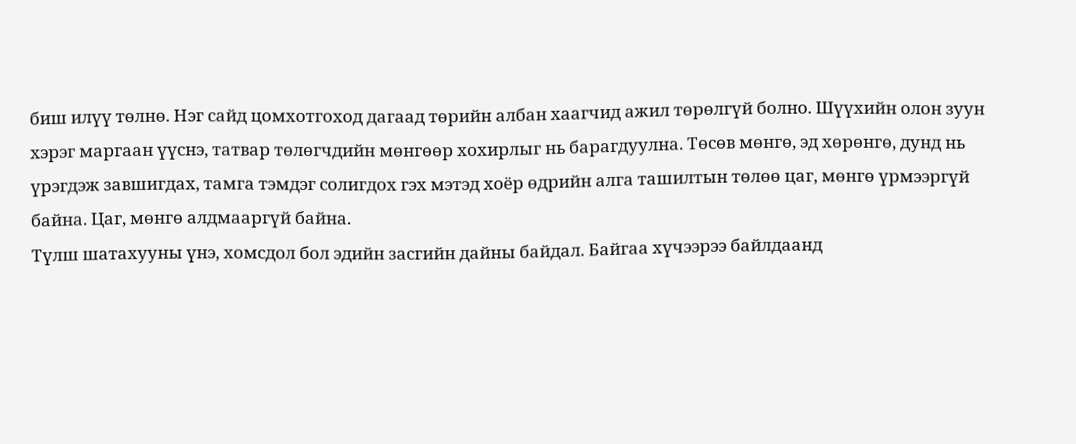биш илүү төлнө. Нэг сайд цомхотгоход дагаад төрийн албан хаагчид ажил төрөлгүй болно. Шүүхийн олон зуун хэрэг маргаан үүснэ, татвар төлөгчдийн мөнгөөр хохирлыг нь барагдуулна. Төсөв мөнгө, эд хөрөнгө, дунд нь үрэгдэж завшигдах, тамга тэмдэг солигдох гэх мэтэд хоёр өдрийн алга ташилтын төлөө цаг, мөнгө үрмээргүй байна. Цаг, мөнгө алдмааргүй байна.
Түлш шатахууны үнэ, хомсдол бол эдийн засгийн дайны байдал. Байгаа хүчээрээ байлдаанд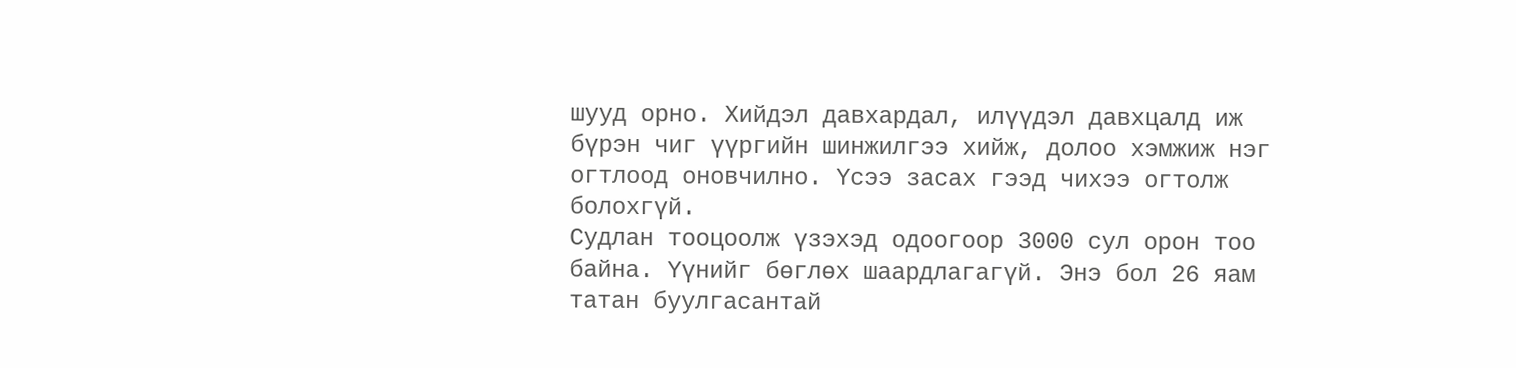шууд орно. Хийдэл давхардал, илүүдэл давхцалд иж бүрэн чиг үүргийн шинжилгээ хийж, долоо хэмжиж нэг огтлоод оновчилно. Үсээ засах гээд чихээ огтолж болохгүй.
Судлан тооцоолж үзэхэд одоогоор 3000 сул орон тоо байна. Үүнийг бөглөх шаардлагагүй. Энэ бол 26 яам татан буулгасантай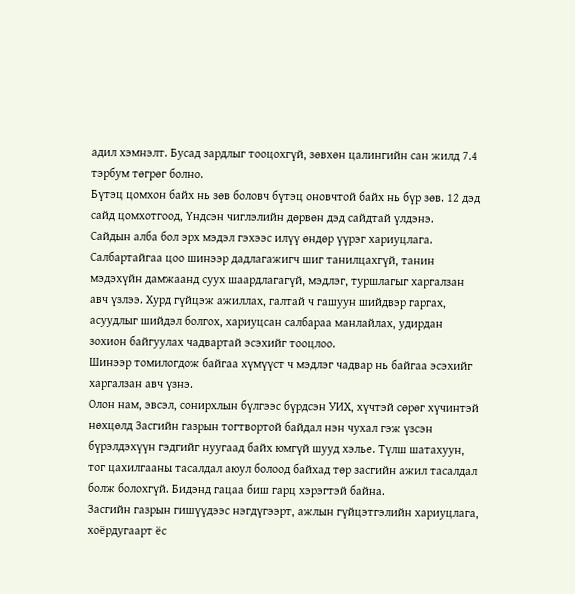адил хэмнэлт. Бусад зардлыг тооцохгүй, зөвхөн цалингийн сан жилд 7.4 тэрбум төгрөг болно.
Бүтэц цомхон байх нь зөв боловч бүтэц оновчтой байх нь бүр зөв. 12 дэд сайд цомхотгоод, Үндсэн чиглэлийн дөрвөн дэд сайдтай үлдэнэ.
Сайдын алба бол эрх мэдэл гэхээс илүү өндөр үүрэг хариуцлага. Салбартайгаа цоо шинээр дадлагажигч шиг танилцахгүй, танин мэдэхүйн дамжаанд суух шаардлагагүй, мэдлэг, туршлагыг харгалзан авч үзлээ. Хурд гүйцэж ажиллах, галтай ч гашуун шийдвэр гаргах, асуудлыг шийдэл болгох, хариуцсан салбараа манлайлах, удирдан зохион байгуулах чадвартай эсэхийг тооцлоо.
Шинээр томилогдож байгаа хүмүүст ч мэдлэг чадвар нь байгаа эсэхийг харгалзан авч үзнэ.
Олон нам, эвсэл, сонирхлын бүлгээс бүрдсэн УИХ, хүчтэй сөрөг хүчинтэй нөхцөлд Засгийн газрын тогтвортой байдал нэн чухал гэж үзсэн бүрэлдэхүүн гэдгийг нуугаад байх юмгүй шууд хэлье. Түлш шатахуун, тог цахилгааны тасалдал аюул болоод байхад төр засгийн ажил тасалдал болж болохгүй. Бидэнд гацаа биш гарц хэрэгтэй байна.
Засгийн газрын гишүүдээс нэгдүгээрт, ажлын гүйцэтгэлийн хариуцлага, хоёрдугаарт ёс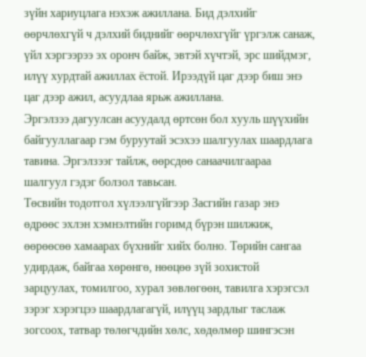зүйн хариуцлага нэхэж ажиллана. Бид дэлхийг өөрчлөхгүй ч дэлхий биднийг өөрчлөхгүйг үргэлж санаж, үйл хэргээрээ эх оронч байж, эвтэй хүчтэй, эрс шийдмэг, илүү хурдтай ажиллах ёстой. Ирээдүй цаг дээр биш энэ цаг дээр ажил, асуудлаа ярьж ажиллана.
Эргэлзээ дагуулсан асуудалд өртсөн бол хууль шүүхийн байгууллагаар гэм буруутай эсэхээ шалгуулах шаардлага тавина. Эргэлзээг тайлж, өөрсдөө санаачилгаараа шалгуул гэдэг болзол тавьсан.
Төсвийн тодотгол хүлээлгүйгээр Засгийн газар энэ өдрөөс эхлэн хэмнэлтийн горимд бүрэн шилжиж, өөрөөсөө хамаарах бүхнийг хийх болно. Төрийн сангаа удирдаж, байгаа хөрөнгө, нөөцөө зүй зохистой зарцуулах, томилгоо, хурал зөвлөгөөн, тавилга хэрэгсэл зэрэг хэрэгцээ шаардлагагүй, илүүц зардлыг таслаж зогсоох, татвар төлөгчдийн хөлс, хөдөлмөр шингэсэн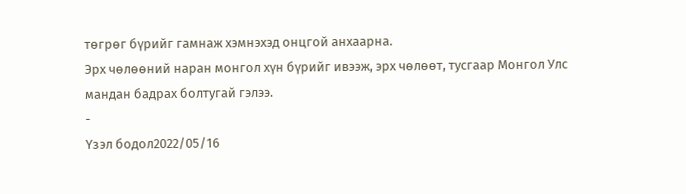төгрөг бүрийг гамнаж хэмнэхэд онцгой анхаарна.
Эрх чөлөөний наран монгол хүн бүрийг ивээж, эрх чөлөөт, тусгаар Монгол Улс мандан бадрах болтугай гэлээ.
-
Үзэл бодол2022/05/16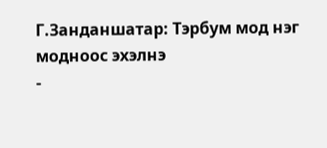Г.Занданшатар: Тэрбум мод нэг модноос эхэлнэ
-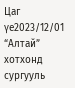Цаг үе2023/12/01
“Алтай” хотхонд сургууль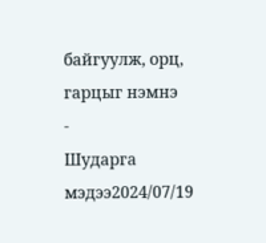байгуулж, орц, гарцыг нэмнэ
-
Шударга мэдээ2024/07/19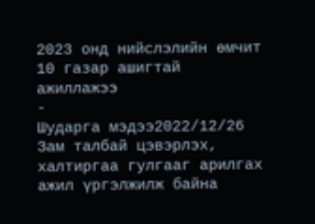2023 онд нийслэлийн өмчит 10 газар ашигтай ажиллажээ
-
Шударга мэдээ2022/12/26
Зам талбай цэвэрлэх, халтиргаа гулгааг арилгах ажил үргэлжилж байна